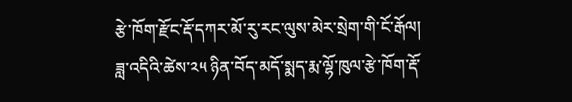རྩེ་ཁོག་རྫོང་རྡོ་དཀར་མོ་རུ་རང་ལུས་མེར་སྲེག་གི་ངོ་རྒོལ།
ཟླ་འདིའི་ཚེས་༢༥ ཉིན་བོད་མདོ་སྨད་རྨ་ལྷོ་ཁུལ་རྩེ་ཁོག་རྡོ་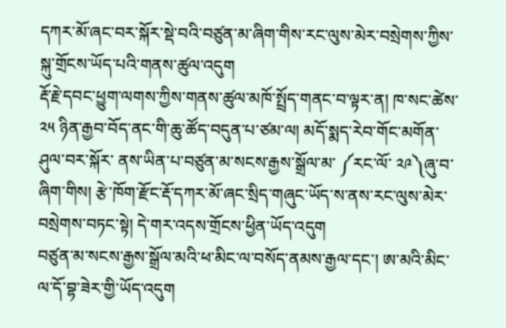དཀར་མོ་ཞང་བར་སྐོར་སྡེ་བའི་བཙུན་མ་ཞིག་གིས་རང་ལུས་མེར་བསྲེགས་ཀྱིས་སྐུ་གྲོངས་ཡོད་པའི་གནས་ཚུལ་འདུག
རྡོ་རྗེ་དབང་ཕྱུག་ལགས་ཀྱིས་གནས་ཚུལ་མཁོ་སྤྲོད་གནང་བ་ལྟར་ན། ཁ་སང་ཚེས་ ༢༥ ཉིན་རྒྱབ་བོད་ནང་གི་ཆུ་ཚོད་བདུན་པ་ཙམ་ལ། མདོ་སྨད་རེབ་གོང་མགོན་ཤུལ་བར་སྐོར་ ནས་ཡིན་པ་བཙུན་མ་སངས་རྒྱས་སྒྲོལ་མ་ ༼རང་ལོ་ ༢༩༽ཞུ་བ་ཞིག་གིས། རྩེ་ཁོག་རྫོང་རྡོ་དཀར་མོ་ཞང་སྲིད་གཞུང་ཡོད་ས་ནས་རང་ལུས་མེར་བསྲེགས་བཏང་སྟེ། དེ་གར་འདས་གྲོངས་ཕྱིན་ཡོད་འདུག
བཙུན་མ་སངས་རྒྱས་སྒྲོལ་མའི་ཕ་མིང་ལ་བསོད་ནམས་རྒྱལ་དང་། ཨ་མའི་མིང་ལ་དོ་བྷ་ཟེར་གྱི་ཡོད་འདུག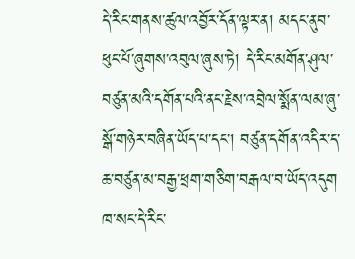དེ་རིང་གནས་ཚུལ་འབྱོར་དོན་ལྟར་ན། མདང་ནུབ་ཕུང་པོ་ཞུགས་འབུལ་ཞུས་ཏེ། དེ་རིང་མགོན་ཤུལ་བཙུན་མའི་དགོན་པའི་ནང་རྗེས་འབྲེལ་སྨོན་ལམ་ཞུ་སྒོ་གཉེར་བཞིན་ཡོད་པ་དང་། བཙུན་དགོན་འདིར་ད་ཆ་བཙུན་མ་བརྒྱ་ཕྲག་གཅིག་བརྒལ་བ་ཡོད་འདུག
ཁ་སང་དེ་རིང་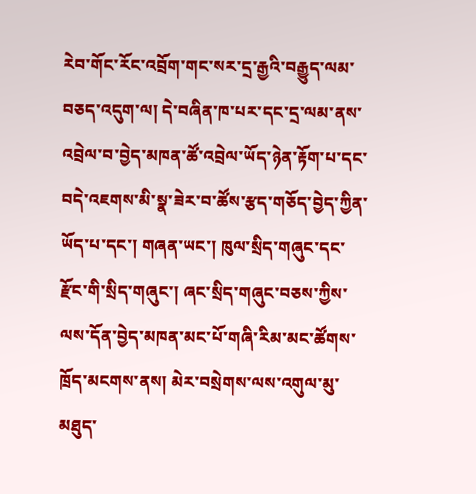རེབ་གོང་རོང་འབྲོག་གང་སར་དྲ་རྒྱའི་བརྒྱུད་ལམ་བཅད་འདུག་ལ། དེ་བཞིན་ཁ་པར་དང་དྲ་ལམ་ནས་འབྲེལ་བ་བྱེད་མཁན་ཚོ་འབྲེལ་ཡོད་ཉེན་རྟོག་པ་དང་བདེ་འཇགས་མི་སྣ་ཟེར་བ་ཚོས་རྩད་གཅོད་བྱེད་ཀྱིན་ཡོད་པ་དང་། གཞན་ཡང་། ཁུལ་སྲིད་གཞུང་དང་རྫོང་གི་སྲིད་གཞུང་། ཞང་སྲིད་གཞུང་བཅས་ཀྱིས་ལས་དོན་བྱེད་མཁན་མང་པོ་གཞི་རིམ་མང་ཚོགས་ཁྲོད་མངགས་ནས། མེར་བསྲེགས་ལས་འགུལ་མུ་མཐུད་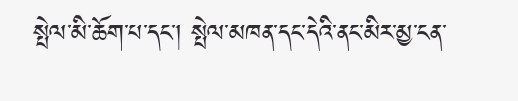སྤེལ་མི་ཆོག་པ་དང་། སྤེལ་མཁན་དང་དེའི་ནང་མིར་མྱ་ངན་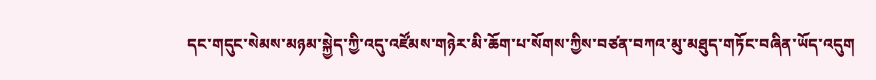དང་གདུང་སེམས་མཉམ་སྐྱེད་ཀྱི་འདུ་འཛོམས་གཉེར་མི་ཆོག་པ་སོགས་ཀྱིས་བཙན་བཀའ་མུ་མཐུད་གཏོང་བཞིན་ཡོད་འདུག